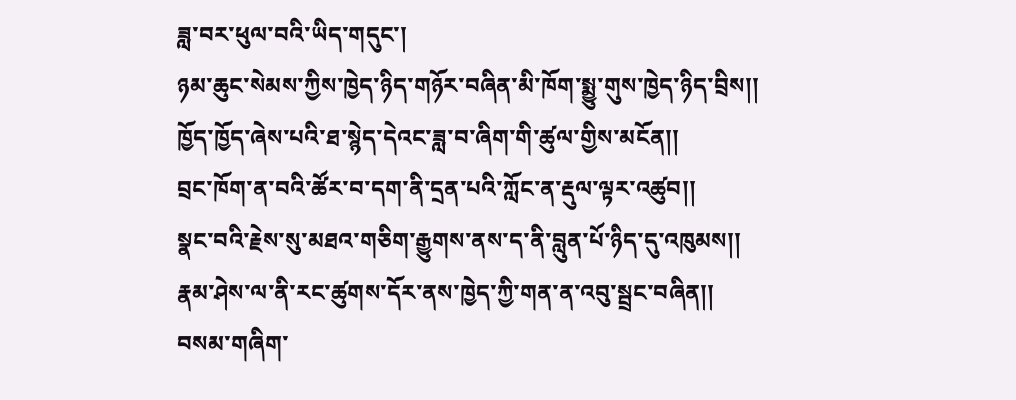ཟླ་བར་ཕུལ་བའི་ཡིད་གདུང་།
ཉམ་ཆུང་སེམས་ཀྱིས་ཁྱེད་ཉིད་གཉོར་བཞིན་མི་ཁོག་སྨྱུ་གུས་ཁྱེད་ཉིད་བྲིས།།
ཁྱོད་ཁྱོད་ཞེས་པའི་ཐ་སྙེད་དེའང་ཟླ་བ་ཞིག་གི་ཚུལ་གྱིས་མངོན།།
བྲང་ཁོག་ན་བའི་ཚོར་བ་དག་ནི་དྲན་པའི་ཀློང་ན་རྡུལ་ལྟར་འཚུབ།།
སྣང་བའི་རྗེས་སུ་མཐའ་གཅིག་རྒྱུགས་ནས་ད་ནི་བླུན་པོ་ཉིད་དུ་འཁུམས།།
རྣམ་ཤེས་ལ་ནི་རང་ཚུགས་དོར་ནས་ཁྱེད་ཀྱི་གན་ན་འབུ་སྦྲང་བཞིན།།
བསམ་གཞིག་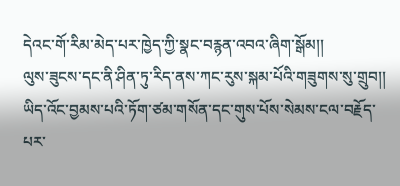དེའང་གོ་རིམ་མེད་པར་ཁྱེད་ཀྱི་སྣང་བརྙན་འབའ་ཞིག་སྒོམ།།
ལུས་ཟུངས་དང་ནི་ཤིན་ཏུ་རིད་ནས་ཀང་རུས་སྐམ་པོའི་གཟུགས་སུ་གྲུབ།།
ཡིད་འོང་བྱམས་པའི་ཏོག་ཙམ་གསོན་དང་གུས་པོས་སེམས་ངལ་བརྗོད་པར་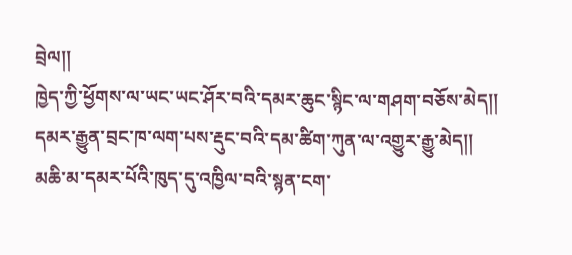བྲེལ།།
ཁྱེད་ཀྱི་ཕྱོགས་ལ་ཡང་ཡང་ཤོར་བའི་དམར་ཆུང་སྙིང་ལ་གཤག་བཅོས་མེད།།
དམར་རྒྱུན་བྲང་ཁ་ལག་པས་རྡུང་བའི་དམ་ཚིག་ཀུན་ལ་འགྱུར་རྒྱུ་མེད།།
མཆི་མ་དམར་པོའི་ཁུད་དུ་འཁྱིལ་བའི་སྙན་ངག་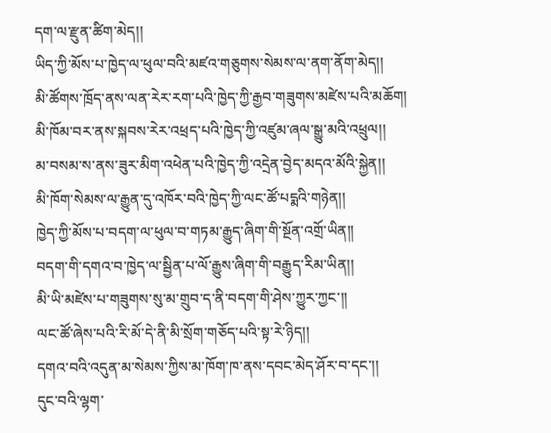དག་ལ་རྫུན་ཚིག་མེད།།
ཡིད་ཀྱི་མོས་པ་ཁྱེད་ལ་ཕུལ་བའི་མཛའ་གཅུགས་སེམས་ལ་ནག་ནོག་མེད།།
མི་ཚོགས་ཁྲོད་ནས་ལན་རེར་རག་པའི་ཁྱེད་ཀྱི་རྒྱབ་གཟུགས་མཛེས་པའི་མཆོག།
མི་ཁོམ་བར་ནས་སྐབས་རེར་འཕྲད་པའི་ཁྱེད་ཀྱི་འཛུམ་ཞལ་སྒྱུ་མའི་འཕྲུལ།།
མ་བསམ་ས་ནས་ཟུར་མིག་འཕེན་པའི་ཁྱེད་ཀྱི་འདྲེན་བྱེད་མདའ་མོའི་སྐྱེན།།
མི་ཁོག་སེམས་ལ་རྒྱུན་དུ་འཁོར་བའི་ཁྱེད་ཀྱི་ལང་ཚོ་པདྨའི་གཉེན།།
ཁྱེད་ཀྱི་མོས་པ་བདག་ལ་ཕུལ་བ་གཏམ་རྒྱུད་ཞིག་གི་སྔོན་འགྲོ་ཡིན།།
བདག་གི་དགའ་བ་ཁྱེད་ལ་སྦྱིན་པ་ལོ་རྒྱུས་ཞིག་གི་བརྒྱུད་རིམ་ཡིན།།
མི་ཡི་མཛེས་པ་གཟུགས་སུ་མ་གྲུབ་ད་ནི་བདག་གི་ཤེས་ཀྱུར་ཀྱང་།།
ལང་ཚོ་ཞེས་པའི་རི་མོ་དེ་ནི་མི་སྲོག་གཅོད་པའི་སྟ་རེ་ཉིད།།
དགའ་བའི་འདུན་མ་སེམས་ཀྱིས་མ་ཁོག་ཁ་ནས་དབང་མེད་ཤོར་བ་དང་།།
དུང་བའི་ལྷག་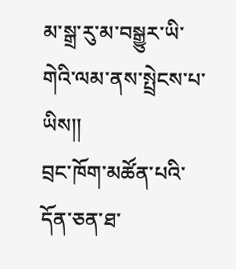མ་སྒྲ་རུ་མ་བསྒྱུར་ཡི་གེའི་ལམ་ནས་སྤྲེངས་པ་ཡིས།།
བྲང་ཁོག་མཚོན་པའི་དོན་ཅན་ཐ་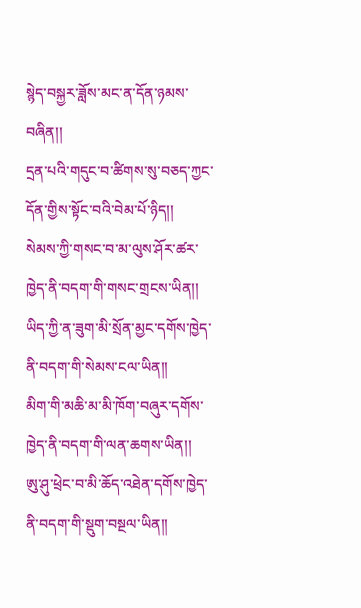སྙེད་བསྐྱར་ཟློས་མང་ན་དོན་ཉམས་བཞིན།།
དྲན་པའི་གདུང་བ་ཚིགས་སུ་བཅད་ཀྱང་དོན་གྱིས་སྟོང་བའི་བེམ་པོ་ཉིད།།
སེམས་ཀྱི་གསང་བ་མ་ལུས་ཤོར་ཚར་ཁྱེད་ནི་བདག་གི་གསང་གྲངས་ཡིན།།
ཡིད་ཀྱི་ན་ཟུག་མི་སྲོན་མྱང་དགོས་ཁྱེད་ནི་བདག་གི་སེམས་ངལ་ཡིན།།
མིག་གི་མཆི་མ་མི་ཁོག་བཞུར་དགོས་ཁྱེད་ནི་བདག་གི་ལན་ཆགས་ཡིན།།
ཨུ་ཤུ་ཕྲེང་བ་མི་ཆོད་འཐེན་དགོས་ཁྱེད་ནི་བདག་གི་སྡུག་བསྔལ་ཡིན།།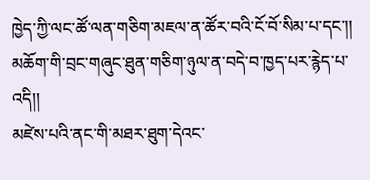ཁྱེད་ཀྱི་ལང་ཚོ་ལན་གཅིག་མཇལ་ན་ཚོར་བའི་ངོ་བོ་སིམ་པ་དང་།།
མཆོག་གི་བྲང་གཞུང་ཐུན་གཅིག་ཉུལ་ན་བདེ་བ་ཁྱད་པར་རྙེད་པ་འདི།།
མཛེས་པའི་ནང་གི་མཐར་ཐུག་དེའང་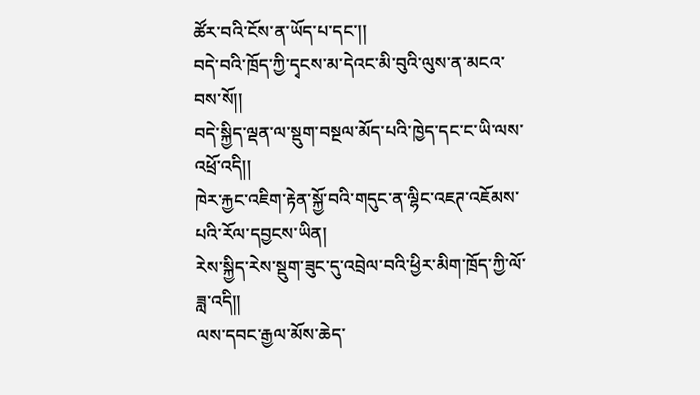ཚོར་བའི་ངོས་ན་ཡོད་པ་དང་།།
བདེ་བའི་ཁྲོད་ཀྱི་དྭངས་མ་དེའང་མི་བུའི་ལུས་ན་མངའ་བས་སོ།།
བདེ་སྐྱིད་ལྡན་ལ་སྡུག་བསྔལ་མོད་པའི་ཁྱེད་དང་ང་ཡི་ལས་འཕྲོ་འདི།།
ཁེར་རྐྱང་འཇིག་རྟེན་སྐྱོ་བའི་གདུང་ན་ལྷིང་འཇཊ་འཇོམས་པའི་རོལ་དབྱངས་ཡིན།
རེས་སྐྱིད་རེས་སྡུག་ཟུང་དུ་འབྲེལ་བའི་ཕྱིར་མིག་ཁྲོད་ཀྱི་ལོ་ཟླ་འདི།།
ལས་དབང་རྒྱལ་མོས་ཆེད་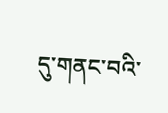དུ་གནང་བའི་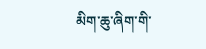མིག་ཆུ་ཞིག་གི་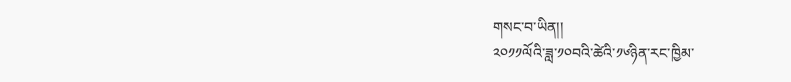གསང་བ་ཡིན།།
༢༠༡༡ལོའི་ཟླ་༡༠བའི་ཚེའི་༡༦ཉིན་རང་ཁྱིམ་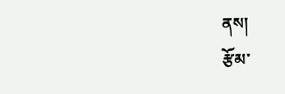ནས།
རྩོམ་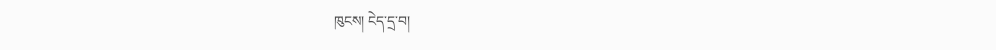ཁུངས། ངེད་དྲ་བ།